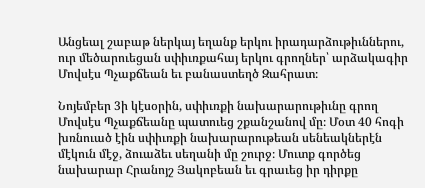Անցեալ շաբաթ ներկայ եղանք երկու իրադարձութիւններու, ուր մեծարուեցան սփիւռքահայ երկու գրողներ՝ արձակագիր Մովսէս Պչաքճեան եւ բանաստեղծ Զահրատ։

Նոյեմբեր 3ի կէսօրին, սփիւռքի նախարարութիւնը գրող Մովսէս Պչաքճեանը պատուեց շքանշանով մը։ Մօտ 40 հոգի խռնուած էին սփիւռքի նախարարութեան սենեակներէն մէկուն մէջ, ձուաձեւ սեղանի մը շուրջ։ Մուտք գործեց նախարար Հրանոյշ Յակոբեան եւ գրաւեց իր դիրքը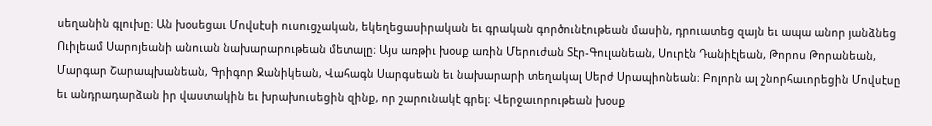սեղանին գլուխը։ Ան խօսեցաւ Մովսէսի ուսուցչական, եկեղեցասիրական եւ գրական գործունէութեան մասին, դրուատեց զայն եւ ապա անոր յանձնեց Ուիլեամ Սարոյեանի անուան նախարարութեան մետալը։ Այս առթիւ խօսք առին Մերուժան Տէր-Գուլանեան, Սուրէն Դանիէլեան, Թորոս Թորանեան, Մարգար Շարապխանեան, Գրիգոր Ջանիկեան, Վահագն Սարգսեան եւ նախարարի տեղակալ Սերժ Սրապիոնեան։ Բոլորն ալ շնորհաւորեցին Մովսէսը եւ անդրադարձան իր վաստակին եւ խրախուսեցին զինք, որ շարունակէ գրել։ Վերջաւորութեան խօսք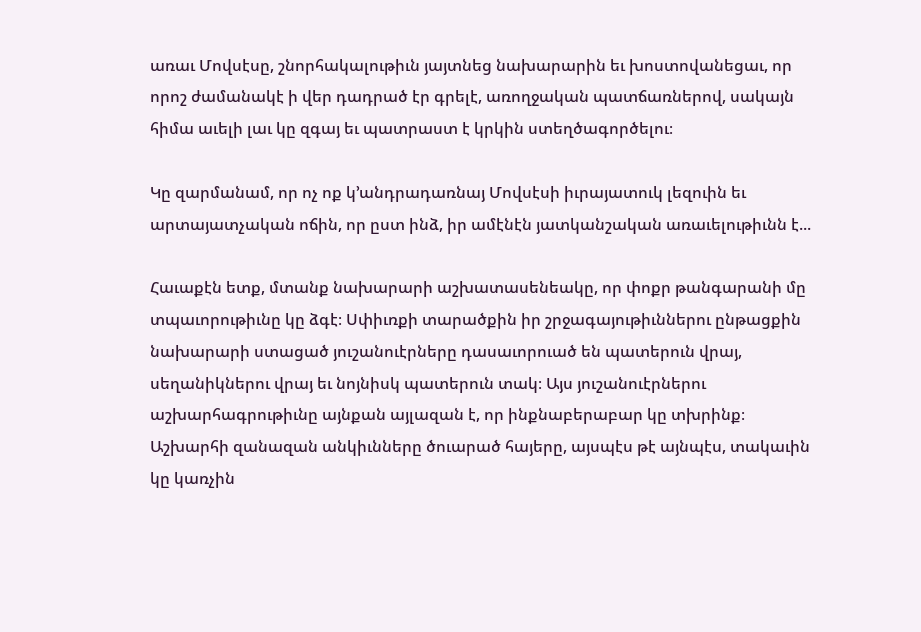առաւ Մովսէսը, շնորհակալութիւն յայտնեց նախարարին եւ խոստովանեցաւ, որ որոշ ժամանակէ ի վեր դադրած էր գրելէ, առողջական պատճառներով, սակայն հիմա աւելի լաւ կը զգայ եւ պատրաստ է կրկին ստեղծագործելու։

Կը զարմանամ, որ ոչ ոք կ’անդրադառնայ Մովսէսի իւրայատուկ լեզուին եւ արտայատչական ոճին, որ ըստ ինձ, իր ամէնէն յատկանշական առաւելութիւնն է...

Հաւաքէն ետք, մտանք նախարարի աշխատասենեակը, որ փոքր թանգարանի մը տպաւորութիւնը կը ձգէ։ Սփիւռքի տարածքին իր շրջագայութիւններու ընթացքին նախարարի ստացած յուշանուէրները դասաւորուած են պատերուն վրայ, սեղանիկներու վրայ եւ նոյնիսկ պատերուն տակ։ Այս յուշանուէրներու աշխարհագրութիւնը այնքան այլազան է, որ ինքնաբերաբար կը տխրինք։ Աշխարհի զանազան անկիւնները ծուարած հայերը, այսպէս թէ այնպէս, տակաւին կը կառչին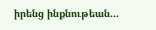իրենց ինքնութեան...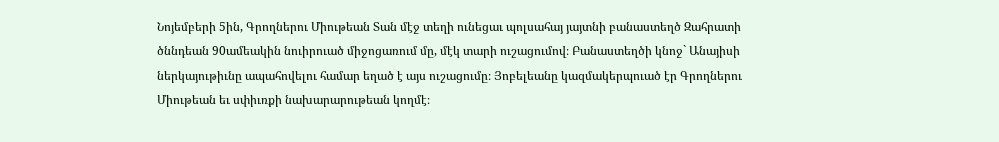Նոյեմբերի 5ին, Գրողներու Միութեան Տան մէջ տեղի ունեցաւ պոլսահայ յայտնի բանաստեղծ Զահրատի ծննդեան 90ամեակին նուիրուած միջոցառում մը, մէկ տարի ուշացումով։ Բանաստեղծի կնոջ` Անայիսի ներկայութիւնը ապահովելու համար եղած է այս ուշացումը։ Յոբելեանը կազմակերպուած էր Գրողներու Միութեան եւ սփիւռքի նախարարութեան կողմէ։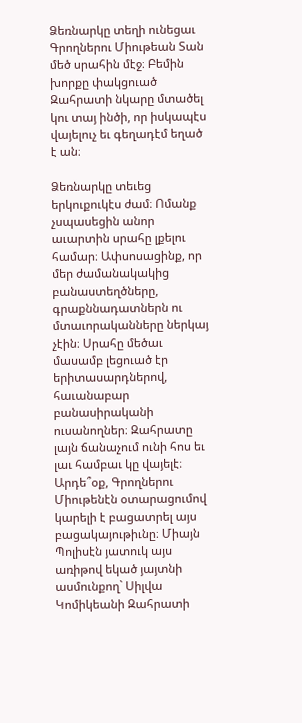Ձեռնարկը տեղի ունեցաւ Գրողներու Միութեան Տան մեծ սրահին մէջ։ Բեմին խորքը փակցուած Զահրատի նկարը մտածել կու տայ ինծի, որ իսկապէս վայելուչ եւ գեղադէմ եղած է ան։

Ձեռնարկը տեւեց երկուքուկէս ժամ։ Ոմանք չսպասեցին անոր աւարտին սրահը լքելու համար։ Ափսոսացինք, որ մեր ժամանակակից բանաստեղծները, գրաքննադատներն ու մտաւորականները ներկայ չէին։ Սրահը մեծաւ մասամբ լեցուած էր երիտասարդներով, հաւանաբար բանասիրականի ուսանողներ։ Զահրատը լայն ճանաչում ունի հոս եւ լաւ համբաւ կը վայելէ։ Արդե՞օք, Գրողներու Միութենէն օտարացումով կարելի է բացատրել այս բացակայութիւնը։ Միայն Պոլիսէն յատուկ այս առիթով եկած յայտնի ասմունքող` Սիլվա Կոմիկեանի Զահրատի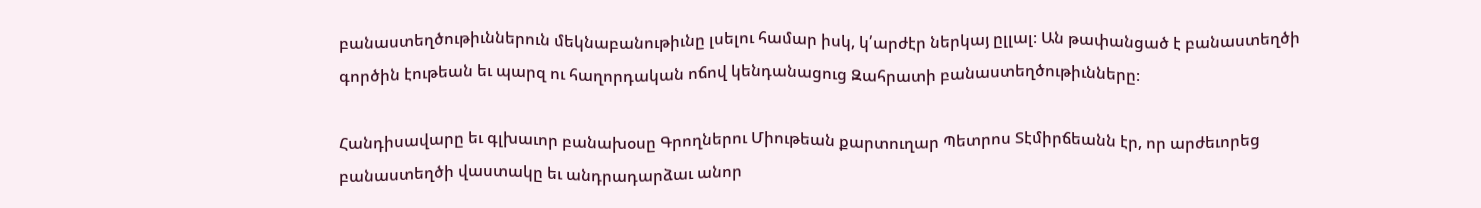բանաստեղծութիւններուն մեկնաբանութիւնը լսելու համար իսկ, կ՛արժէր ներկայ ըլլալ։ Ան թափանցած է բանաստեղծի գործին էութեան եւ պարզ ու հաղորդական ոճով կենդանացուց Զահրատի բանաստեղծութիւնները։

Հանդիսավարը եւ գլխաւոր բանախօսը Գրողներու Միութեան քարտուղար Պետրոս Տէմիրճեանն էր, որ արժեւորեց բանաստեղծի վաստակը եւ անդրադարձաւ անոր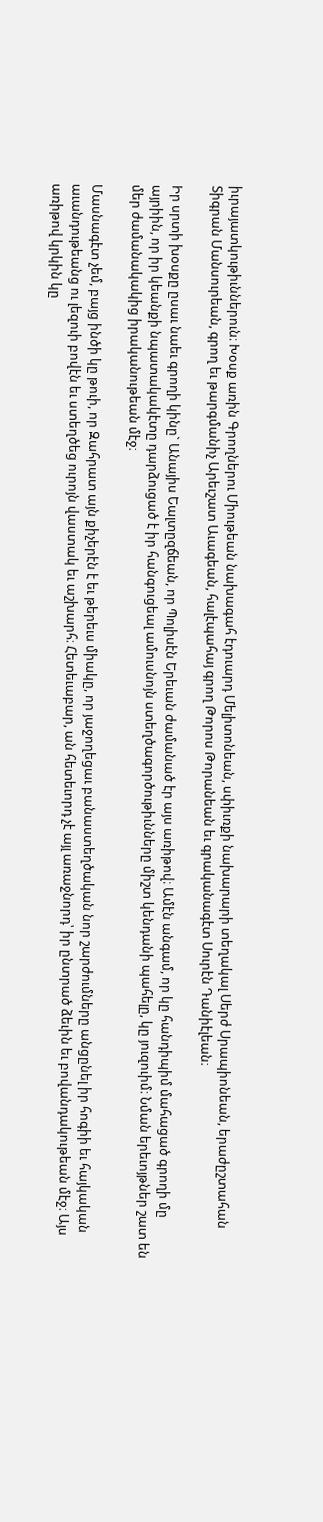իւրայատկութիւններուն։ Խօսք առին Գրողներու Միութեան նախագահ էդուարդ Մելիտոնեան, սփիւռքի նախարարի տեղակալ Սերժ Սրապիոնեան, երաժըշտահան Տիգրան Մանսուրեան, գրող եւ թարգմանիչ Արեւշատ Աւագեան, հալէպահայ գրող Թորոս Թորանեան եւ գրականագէտ Սուրէն Դանիէլեան։

Իր սրտի խօսքը ըսաւ նաեւ գրողի կինը` Անայիս Եալտըզճեան, որ Պոլիսէն Երեւան ժամանած էր այս առիթով։ Ամէն անգամ, որ կը հանդիպիմ մահացած գրողի մը այրիին, որ իր կեանքի նպատակակէտը դարձուցած է իր հանգուցեալ ամուսնոյն ստեղծագործութիւնները միշտ կենդանի պահելը, կը յուզուիմ։ Նման երեւոյթներ շատ են մեր ժամանակակից իրականութեան մէջ։

Մասնագէտ չեմ, բայց ինծի կը թուի, որ Զահրատ այն քիչերէն է եւ թերեւս միակը, որ յաջողեցաւ բանաստեղծական նոր շարժումները անցընել իր հոգիի եւ հայկական աւանդութեանց ու լեզուի բովէն եւ ստեղծեց ուրոյն վաստակ եւ աշխարհ։ Հետեւաբար, ան հետեւորդ չէ այլ առաջնորդ՝ իր ընտրած ձեւին եւ բովանդակութեան մէջ։ Այս առիթով կրկին կը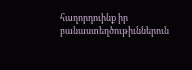հաղորդուինք իր բանաստեղծութիւններուն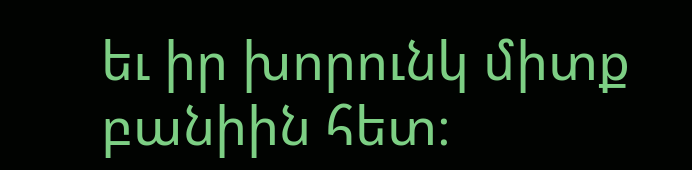եւ իր խորունկ միտք բանիին հետ։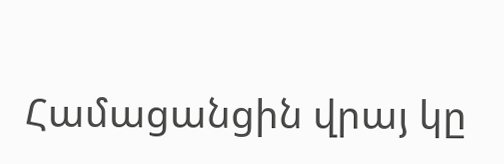Համացանցին վրայ կը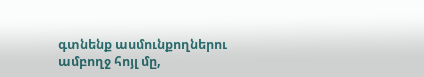գտնենք ասմունքողներու ամբողջ հոյլ մը,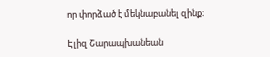որ փորձած է մեկնաբանել զինք։

Էլիզ Շարապխանեան